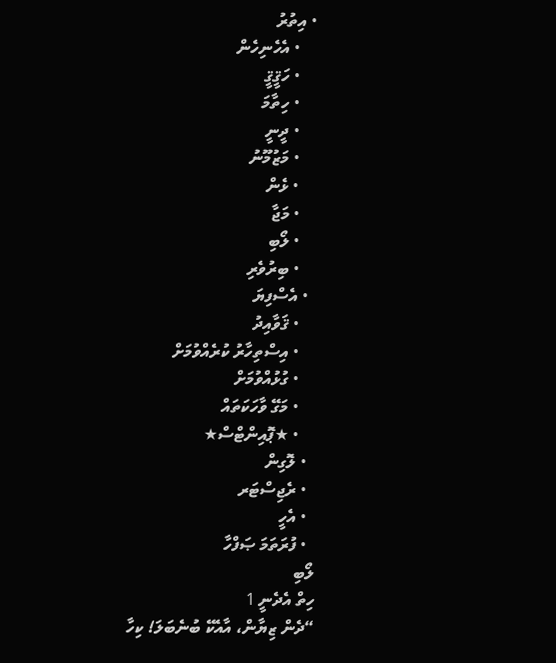• އިތުރު
    • އެހެނިހެން
    • ހަޤީޤީ
    • ހިތާމަ
    • ދީނީ
    • މަޒުމޫނު
    • ޅެން
    • މަޖާ
    • ލޯބި
    • ބިރުވެރި
  • އެސްފިޔަ
    • ޤަވާއިދު
    • އިސްތިހާރު ކުރެއްވުމަށް
    • ގުޅުއްވުމަށް
    • މަގޭ ވާހަކަތައް
    • ★ޕޮއިންޓްސް★
  • ލޮގިން
  • ރެޖިސްޓަރ
  • އެހީ
  • ފުރަތަމަ ޞަފްހާ
ލޯބި
ހިތް އެދެނީ 1
“ދެން ޒިޔާން، އާއެކޭ ބުނެބަލަ! ކިހާ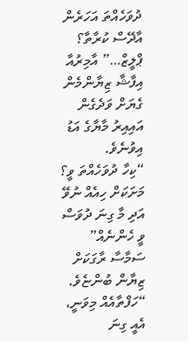ދުވަހެއްތަ އަހަރެން އާދޭސް ކުރާތާ؟ ޕްލީޒް…” އާމިރުއާ އިފާޝާ ޒިޔާންމެން ގެޔަށް ވަދެގެން އައިއިރު މާޔާގެ އަޑު އިވުނެވެ.
“ކިހާ ދުވަހެއްތަ ވީ؟ މަށަކަށް ހިއެއް ނުވޭ އަދި މާ ގިނަ ދުވަސް ވީ ހެންނެއް” ސަމާސާ ރާގަކަށް ޒިޔާން ބުންޏެވެ.
“ހަފްތާއެއް މިވަނީ، އެއީ ގިނަ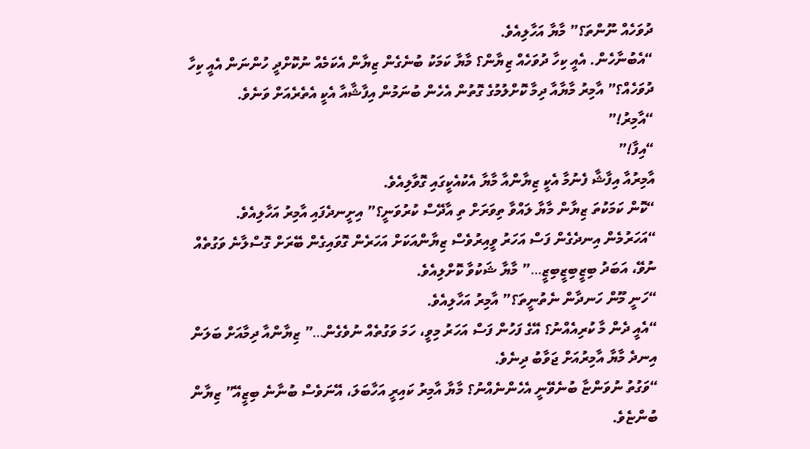ދުވަހެއް ނޫންތަ؟” މާޔާ އަހާލިއެވެ.
“އެބުނާހެން. އެއީ ކިހާ ދުވަހެއް ޒިޔާން؟ މާޔާ ކަމަކު ބުނެގެން ޒިޔާން އެކަމެއް ނުކޮށްދީ ހުންނަން އެއީ ކިހާ ދުވަހެއް؟” އާމިރު މާޔާއާ ދިމާ ކޮށްލުމުގެ ގޮތުން އެހެން ބުނަމުން އިފާޝާއާ އެކީ އެތެރެއަށް ވަނެވެ.
“އާމިރު!”
“އިފާ!”
އާމިރުއާ އިފާޝާ ފެނުމާ އެކީ ޒިޔާންއާ މާޔާ އެކުއެކީގައި ގޮވާލިއެވެ.
“ކޮން ކަމަކުތަ ޒިޔާން މާޔާ ލައްވާ ތިވަރަށް ތި އާދޭސް ކުރުވަނީ؟” އިށީނދެފައި އާމިރު އަހާލިއެވެ.
“އަހަރުމެން އިނދެގެން ފަސް އަހަރު ވީއިރުވެސް ޒިޔާންއަކަށް އަހަރެން ގޮވައިގެން ބޭރަށް ގޮސްލާނެ ވަގުތެއް ނުވޭ، އަބަދު ބިޒީބިޒީބިޒީ…” މާޔާ ޝަކުވާ ކޮށްލިއެވެ.
“ހަނީ މޫން ހަނދާން ނެތުނީތަ؟” އާމިރު އަހާލިއެވެ.
“އެއީ ދެން މާ ކުރިއެއްނު؟ އޭގެ ފަހުން ފަސް އަހަރު މިވީ، ހަމަ ވަގުތެއް ނުވެގެން…” ޒިޔާންއާ ދިމާއަށް ބަލަން އިނދެ މާޔާ އާމިރުއަށް ޖަވާބު ދިނެވެ.
“ވަގުތު ނުވަންޏާ ބުނެވޭނީ އެހެންނެއްނު؟ މާޔާ އާމިރު ކައިރީ އަހާބަލަ، އޭނަވެސް ބުނާނެ ބިޒީއޭ” ޒިޔާން ބުންޏެވެ.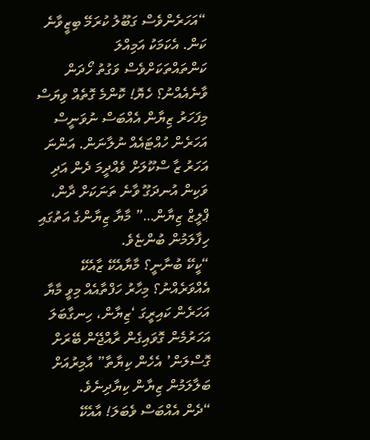“އަހަރެންވެސް ގަބޫލު ކުރަމޭ ބިޒީވާނެ ކަން. އެކަމަކު އަމިއްލަ ކަންތައްތަކަށްވެސް ވަގުތު ހޯދަން ވާނެއެއްނު؟ ހެޔޮ! ކޮންމެ ގޮތެއް ވިޔަސް މިފަހަރު ޒިޔާން އެއްބަސް ނުވަނީސް އަހަރެން ހުއްޓައެއް ނުލާނަން. އަންނަ އަހަރު ޒާ ސްކޫލަށް ވެއްދީމަ ދެން އަދި ވަކިން އުނދަގޫ ވާނެ ތަނަކަށް ދާން، ޕްލީޒް ޒިޔާން…” މާޔާ ޒިޔާންގެ އަތުގައި ހިފާލަމުން ބުންޏެވެ.
“ކީކޭ ބުނާނީ؟ މާޔާއެކޭ ޒާއެކޭ އެއްވަރެއްނު؟ މިހާރު ހަފްތާއެއް މިވީ މާޔާ އަހަރެން ކައިރީގަ ‘ޒިޔާން، ހިނގާބަލަ އަހަރުމެން ގޮވައިގެން ރާއްޖޭން ބޭރަށް ގޮސްލަން’ އެހެން ކިޔާތާ” އާމިރުއަށް ބަލާލަމުން ޒިޔާން ކިޔާދިނެވެ.
“ދެން އެއްބަސް ވެބަލަ! އާއެކޭ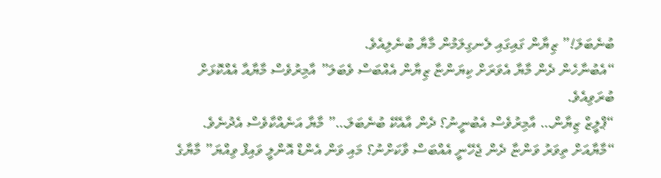ބުނެބަލަ!” ޒިޔާން ގައިގައި ލެނގިލަމުން މާޔާ ބުނެލިއެވެ.
“އެބުނާހެން ދެން މާޔާ އެވަރަށް ކިޔަންޏާ ޒިޔާން އެއްބަސް ވެބަލަ” އާމިރުވެސް މާޔާއާ އެއްކޮޅަށް ބުރަވިއެވެ.
“ޕްލީޒް ޒިޔާން… އާމިރުވެސް އެބުނީނު؟ ދެން އާއެކޭ ބުނެބަލަ…” މާޔާ އަނެއްކާވެސް އެދުނެވެ.
“މާޔާއަށް ތިވަރު ވަންޏާ ދެން ޖެހޭނީ އެއްބަސް ވާކަށްނު؟ މައި ވަން އެންޑް އޮންލީ ވައިފް ވިއްޔަ” މާޔާގެ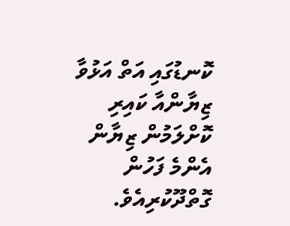ކޮނޑުގައި އަތް އަޅުވާ ޒިޔާންއާ ކައިރި ކޮށްލަމުން ޒިޔާން އެންމެ ފަހުން ގޮތްދޫކުރިއެވެ.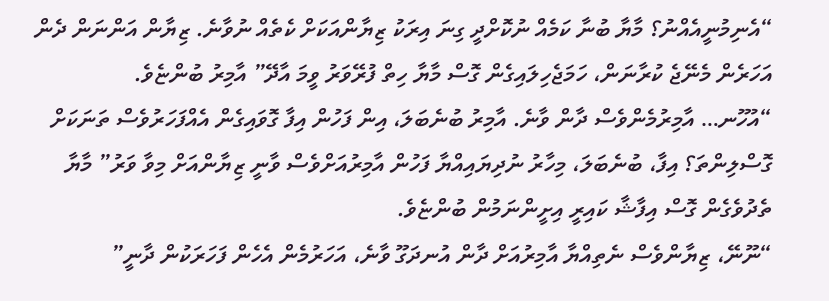“އެނިމުނީއެއްނު؟ މާޔާ ބުނާ ކަމެއް ނުކޮށްދީ ގިނަ އިރަކު ޒިޔާންއަކަށް ކެތެއް ނުވާނެ. ޒިޔާން އަންނަން ދެން އަހަރެން މެނޭޖެ ކުރާނަން، ހަމަޖެހިލައިގެން ގޮސް މާޔާ ހިތް ފުރޭވަރު ވީމަ އާދޭ” އާމިރު ބުންޏެވެ.
“އުހޫނ… އާމިރުމެންވެސް ދާން ވާނެ. އާމިރު ބުނެބަލަ، އިން ފަހުން އިފާ ގޮވައިގެން އެއްފަހަރުވެސް ތަނަކަށް ގޮސްލިންތަ؟ އިފާ، ބުނެބަލަ، މިހާރު ނުދިޔައިއްޔާ ފަހުން އާމިރުއަށްވެސް ވާނީ ޒިޔާންއަށް މިވާ ވަރު” މާޔާ ތެދުވެގެން ގޮސް އިފާޝާ ކައިރީ އިށީންނަމުން ބުންޏެވެ.
“ނޫނޭ، ޒިޔާންވެސް ނެތިއްޔާ އާމިރުއަށް ދާން އުނދަގޫ ވާނެ، އަހަރުމެން އެހެން ފަހަރަކުން ދާނީ”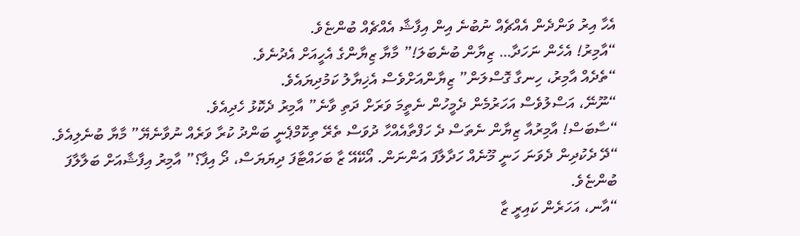އެހާ އިރު ވަންދެން އެއްޗެއް ނުބުނެ އިން އިފާޝާ އެއްޗެއް ބުންޏެވެ.
“އާމިރު! އެހެން ނަހަދާ… ޒިޔާން ބުނެބަލަ!” މާޔާ ޒިޔާންގެ އެހީއަށް އެދުނެވެ.
“ތެދެއް އާމިރު، ހިނގާ ގޮސްލަން” ޒިޔާންއަށްވެސް އެޚިޔާލު ކަމުދިޔައެވެ.
“ނޫނޭ، އަސްލުވެސް އަހަރުމެން ދެމީހުން ނެތީމަ ވަރަށް ދަތި ވާނެ” އާމިރު ދެކޮޅު ހެދިއެވެ.
“ސާބަސް! އާމިރުއާ ޒިޔާން ނެތަސް ދެ ހަފްތާއެއްހާ ދުވަސް ތެރޭ ތިކޮމްޕެނީ ބަންދު ކުރާ ވަރެއް ނުވާނެޔޭ” މާޔާ ބުނެލިއެވެ.
“ދޭ ދެކުދިން ދެވަނަ ހަނީ މޫނެއް ހަދާލާފަ އަންނަން. އޯކޭއޭ ޒާ ބަހައްޓާފަ ދިޔަޔަސް، ދޯ އިފާ؟” އާމިރު އިފާޝާއަށް ބަލާލާފަ ބުންޏެވެ.
“އާނ، އަހަރެން ކައިރީ ޒާ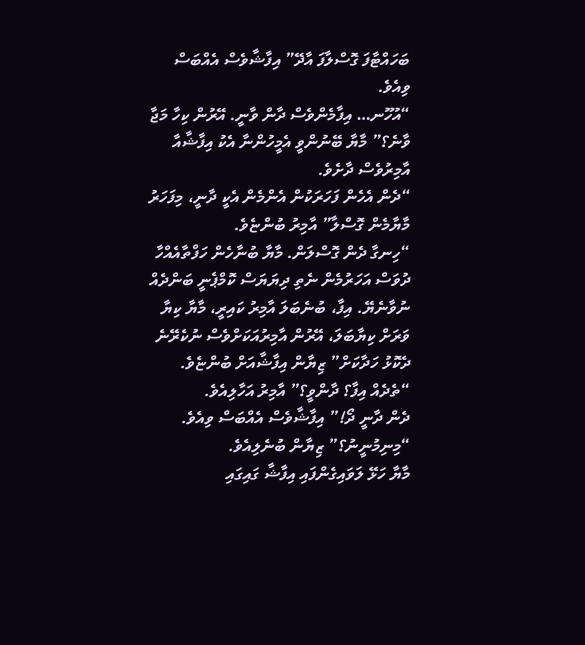ބަހައްޓާފަ ގޮސްލާފަ އާދޭ” އިފާޝާވެސް އެއްބަސް ވިއެވެ.
“އުހޫނ… އިފާމެންވެސް ދާން ވާނީ. އޭރުން ކިހާ މަޖާ ވާނެ؟” މާޔާ ބޭނުންވީ އެމީހުންނާ އެކު އިފާޝާއާ އާމިރުވެސް ދާށެވެ.
“ދެން އެހެން ފަހަރަކުން އެންމެން އެކީ ދާނީ، މިފަހަރު މާޔާމެން ގޮސްލާ” އާމިރު ބުންޏެވެ.
“ހިނގާ ދެން ގޮސްލަން. މާޔާ ބުނާހެން ހަފްތާއެއްހާ ދުވަސް އަހަރުމެން ނެތި ދިޔަޔަސް ކޮމްޕެނީ ބަންދެއް ނުވާނެޔޭ. އިފާ، ބުނެބަލަ އާމިރު ކައިރީ، މާޔާ ކިޔާ ވަރަށް ކިޔާބަލަ، އޭރުން އާމިރުއަކަށްވެސް ނުކެރޭނެ ދެކޮޅު ހަދާކަށް” ޒިޔާން އިފާޝާއަށް ބުންޏެވެ.
“ތެދެއް އިފާ؟ ދާންވީ؟” އާމިރު އަހާލިއެވެ.
ދެން ދާނީ ދޯ!” އިފާޝާވެސް އެއްބަސް ވިއެވެ.
“މިނިމުނީނު؟” ޒިޔާން ބުނެލިއެވެ.
މާޔާ ހަޅޭ ލަވައިގެންފައި އިފާޝާ ގައިގައި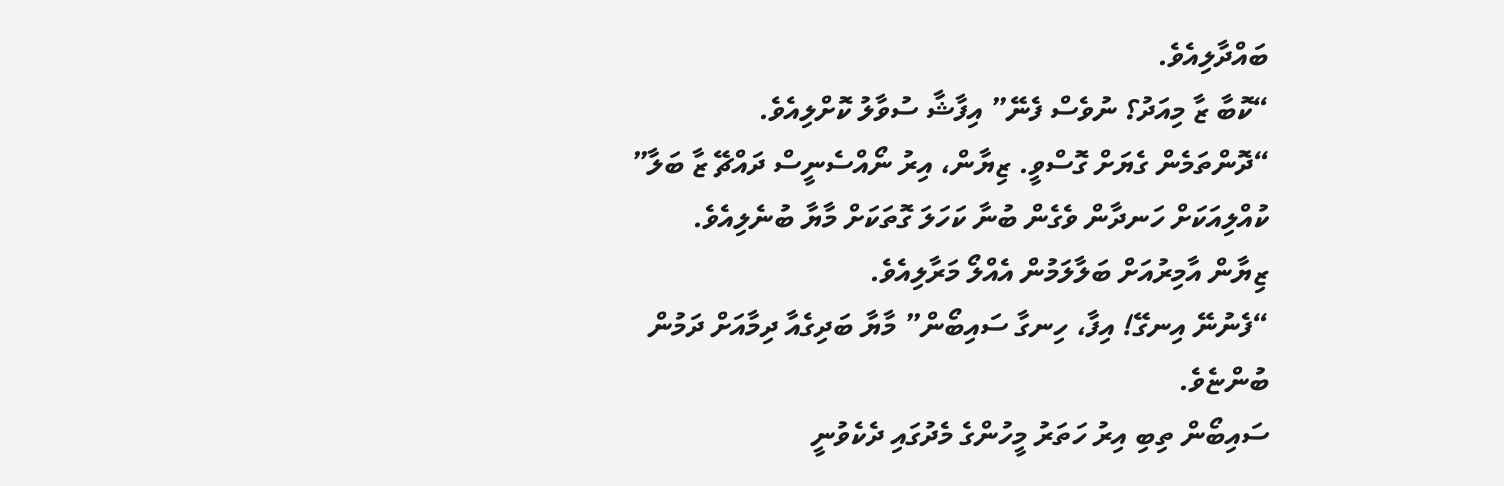ބައްދާލިއެވެ.
“ކޮބާ ޒާ މިއަދު؟ ނުވެސް ފެނޭ” އިފާޝާ ސުވާލު ކޮށްލިއެވެ.
“ދޮންތަމެން ގެޔަށް ގޮސްވީ. ޒިޔާން، އިރު ނޯއްސެނީސް ދައްޗޭ ޒާ ބަލާ” ކުއްލިއަކަށް ހަނދާން ވެގެން ބުނާ ކަހަލަ ގޮތަކަށް މާޔާ ބުނެލިއެވެ.
ޒިޔާން އާމިރުއަށް ބަލާލަމުން އެއްލޯ މަރާލިއެވެ.
“ފެނުނޭ އިނގޭ! އިފާ، ހިނގާ ސައިބޯން” މާޔާ ބަދިގެއާ ދިމާއަށް ދަމުން ބުންޏެވެ.
ސައިބޯން ތިބި އިރު ހަތަރު މީހުންގެ މެދުގައި ދެކެވުނީ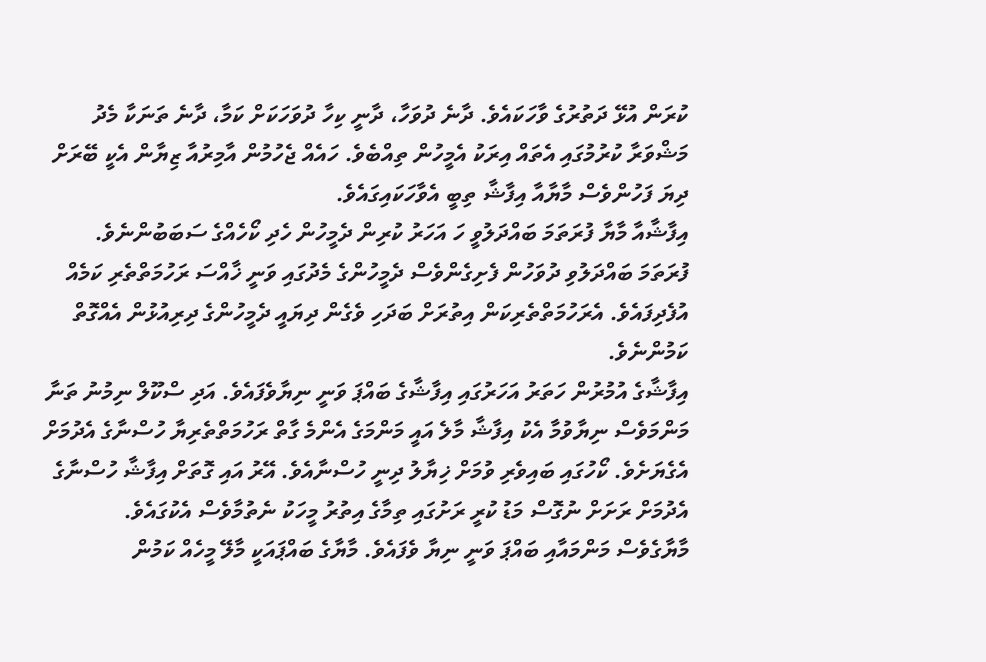ކުރަން އުޅޭ ދަތުރުގެ ވާހަކައެވެ. ދާނެ ދުވަހާ، ދާނީ ކިހާ ދުވަހަކަށް ކަމާ، ދާނެ ތަނަކާ މެދު މަޝްވަރާ ކުރުމުގައި އެތައް އިރަކު އެމީހުން ތިއްބެވެ. ހައެއް ޖެހުމުން އާމިރުއާ ޒިޔާން އެކީ ބޭރަށް ދިޔަ ފަހުންވެސް މާޔާއާ އިފާޝާ ތިބީ އެވާހަކައިގައެވެ.
އިފާޝާއާ މާޔާ ފުރަތަމަ ބައްދަލުވީ ހަ އަހަރު ކުރިން ދެމީހުން ހެދި ކޯހެއްގެ ސަބަބުންނެވެ. ފުރަތަމަ ބައްދަލުވި ދުވަހުން ފެށިގެންވެސް ދެމީހުންގެ މެދުގައި ވަނީ ޚާއްސަ ރަހުމަތްތެރި ކަމެއް އުފެދިފައެވެ. އެރަހުމަތްތެރިކަން އިތުރަށް ބަދަހި ވެގެން ދިޔައީ ދެމީހުންގެ ދިރިއުޅުން އެއްގޮތް ކަމުންނެވެ.
އިފާޝާގެ އުމުރުން ހަތަރު އަހަރުގައި އިފާޝާގެ ބައްޕަ ވަނީ ނިޔާވެފައެވެ. އަދި ސްކޫލް ނިމުނު ތަނާ މަންމަވެސް ނިޔާވުމާ އެކު އިފާޝާ މާލެ އައީ މަންމަގެ އެންމެ ގާތް ރަހުމަތްތެރިޔާ ހުސްނާގެ އެދުމަށް އެގެޔަށެވެ. ކޯހުގައި ބައިވެރި ވުމަށް ޚިޔާލު ދިނީ ހުސްނާއެވެ. އޭރު އައި ގޮތަށް އިފާޝާ ހުސްނާގެ އެދުމަށް ރަށަށް ނުގޮސް މަޑު ކުރީ ރަށުގައި ތިމާގެ އިތުރު މީހަކު ނެތުމާވެސް އެކުގައެވެ.
މާޔާގެވެސް މަންމައާއި ބައްޕަ ވަނީ ނިޔާ ވެފައެވެ. މާޔާގެ ބައްޕައަކީ މާލޭ މީހެއް ކަމުން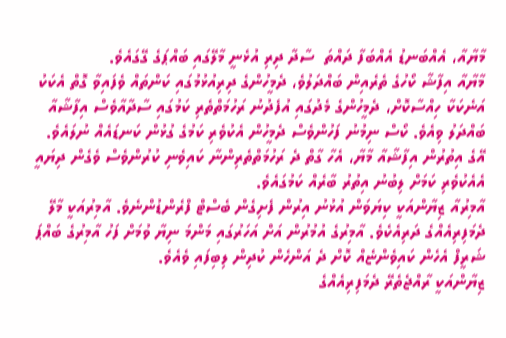މާޔާއާ، އެއްބަނޑު އެއްބަފާ ދައްތަ  ސާދާ ދިރި އުޅެނީ މާލޭގައި ބައްޕަގެ ގޭގައެވެ.
މާޔާއާ އިފާޝާ ކޯހުގެ ތެރެއިން ބައްދަލުވެ، ދެމީހުންގެ ދިރިއުޅުމުގައި ކަންތައް ވެފައިވާ ގޮތް އެކަކު އަނެކަކާ ހިއްސާކޮށް، ދެމީހުންގެ މެދުގައި އުފެދުނު ރަހުމަތްތެރި ކަމުގައި ސާދާއާވެސް އިފާޝާއާ ބައްދަލު ވިއެވެ. ކޯސް ނިމުނު ފަހުންވެސް ދެމީހުން އެކުވެރި ކަމުގެ ގުޅުން ކަނޑައެއް ނުލައެވެ.
އޭގެ އިތުރުން އިފާޝާއާ މާޔާ، އެހާ ގާތް ދެ ރަހުމަތްތެރިންނާ ކައިވެނި ކުރުންވެސް ވެގެން ދިޔައީ އެއެކުވެރި ކަމަށް ލިބުނު އިތުރު ބާރެއް ކަމުގައެވެ.
އާމިރުއާ ޒިޔާންއަކީ ކިޔަވަން އުޅުނު އިރުން ފެށިގެން ބެސްޓް ފްރެންޑުންނެވެ. އާމިރުއަކީ މާލޭ ދެމަފިރިއެއްގެ ދަރިއެކެވެ. އާމިރުގެ އުމުރުން އަށް އަހަރުގައި މަންމަ ނިޔާ ވުމަށް ފަހު އާމިރުގެ ބައްޕަ ޝަރީފް އެހެން ކައިވެންޏެއް ކޮށް ދެ އަންހެން ކުދިން ލިބިފައި ވެއެވެ.
ޒިޔާންއަކީ ރާއްޖެތެރޭ ދެމަފިރިއެއްގެ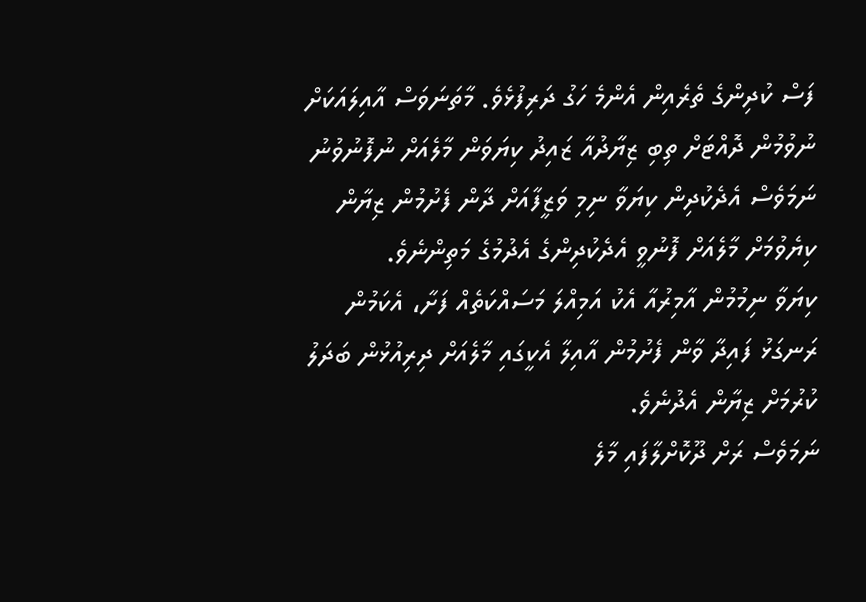ފަސް ކުދިންގެ ތެރެއިން އެންމެ ހަގު ދަރިފުޅެވެ. މާތަނަވަސް އާއިލައަކަށް ނުވުމުން ދޮއްޓަށް ތިބި ޒިޔާދުއާ ޒައިދު ކިޔަވަން މާލެއަށް ނުފޮނުވުނު ނަމަވެސް އެދެކުދިން ކިޔަވާ ނިމި ވަޒީފާއަށް ދާން ފެށުމުން ޒިޔާން ކިޔެވުމަށް މާލެއަށް ފޮނުވީ އެދެކުދިންގެ އެދުމުގެ މަތިންނެވެ.
ކިޔަވާ ނިމުމުން އާމިރުއާ އެކު އަމިއްލަ މަސައްކަތެއް ފަށާ، އެކަމުން ރަނގަޅު ފައިދާ ވާން ފެށުމުން އާއިލާ އެކީގައި މާލެއަށް ދިރިއުޅުން ބަދަލު ކުރުމަށް ޒިޔާން އެދުނެވެ.
ނަމަވެސް ރަށް ދޫކޮށްލާފައި މާލެ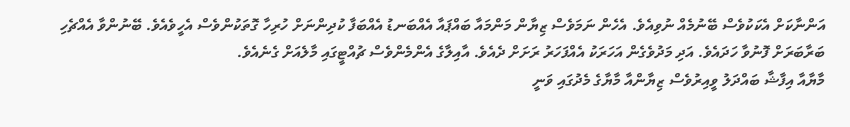އަންނާކަށް އެކަކުވެސް ބޭނުމެއް ނުވިއެވެ. އެހެން ނަމަވެސް ޒިޔާން މަންމައާ ބައްޕައާ އެއްބަނޑު އެއްބަފާ ކުދިންނަށް ހުރިހާ ގޮތަކުންވެސް އެހީވެއެވެ. ބޭނުންވާ އެއްޗެހި ބަރާބަރަށް ފޮނުވާ ހަދައެވެ. އަދި މަދުވެގެން އަހަރަކު އެއްފަހަރު ރަށަށް ދެއެވެ. އާއިލާގެ އެންމެންވެސް ޗުއްޓީގައި މާލެއަށް ގެނެއެވެ.
މާޔާއާ އިފާޝާ ބައްދަލު ވީއިރުވެސް ޒިޔާންއާ މާޔާގެ މެދުގައި ވަނީ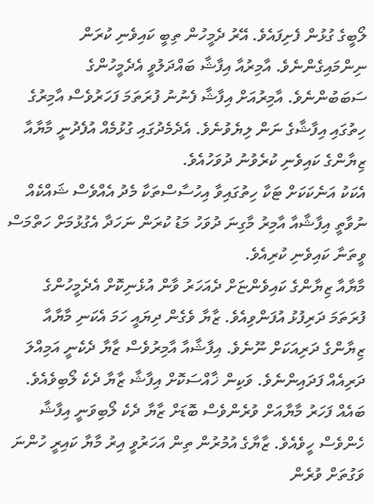ލޯބީގެ ގުޅުން ފެށިފައެވެ. އޭރު ދެމީހުން ތިބީ ކައިވެނި ކުރަން ނިންމައިގެންނެވެ. އާމިރުއާ އިފާޝާ ބައްދަލުވީ އެދެމީހުންގެ ސަބަބުންނެވެ. އާމިރުއަށް އިފާޝާ ފެނުނު ފުރަތަމަ ފަހަރުވެސް އާމިރުގެ ހިތުގައި އިފާޝާގެ ނަން ލިޔެވުނެވެ. އެދެމެދުގައި ގުޅުމެއް އުފެދުނީ މާޔާއާ ޒިޔާންގެ ކައިވެނި ކުރެވުނު ދުވަހުއެވެ.
އެކަކު އަނެކަކަށް ޓަކާ ހިތުގައިވާ އިހުސާސްތަކާ މެދު އެއްވެސް ޝައްކެއް ނުވާތީ އިފާޝާއާ އާމިރު މާގިނަ ދުވަހު މަޑު ކުރަން ނަހަދާ އެގުޅުމަށް ހަތްމަސް ވީތަނާ ކައިވެނި ކުރިއެވެ.
މާޔާއާ ޒިޔާންގެ ކައިވެންޏަށް ދެއަހަރު ވާން އުޅެނިކޮށް އެދެމީހުންގެ ފުރަތަމަ ދަރިފުޅު އުފަންވިއެވެ. ޒާޔާ ވެގެން ދިޔައީ ހަމަ އެކަނި މާޔާއާ ޒިޔާންގެ ދަރިއަކަށް ނޫނެވެ. އިފާޝާއާ އާމިރުވެސް ޒާޔާ ދެކެނީ އަމިއްލަ ދަރިއެއް ފަދައިންނެވެ. ވަކިން ޚާއްސަކޮށް އިފާޝާ ޒާޔާ ދެކެ ލޯބިވެއެވެ. ބައެއް ފަހަރު މާޔާއަށް ވުރެންވެސް ބޮޑަށް ޒާޔާ ދެކެ ލޯބިވަނީ އިފާޝާ ހެންވެސް ހީވެއެވެ. ޒާޔާގެ އުމުރުން ތިން އަހަރުވީ އިރު މާޔާ ކައިރީ ހުންނަ ވަގުތަށް ވުރެން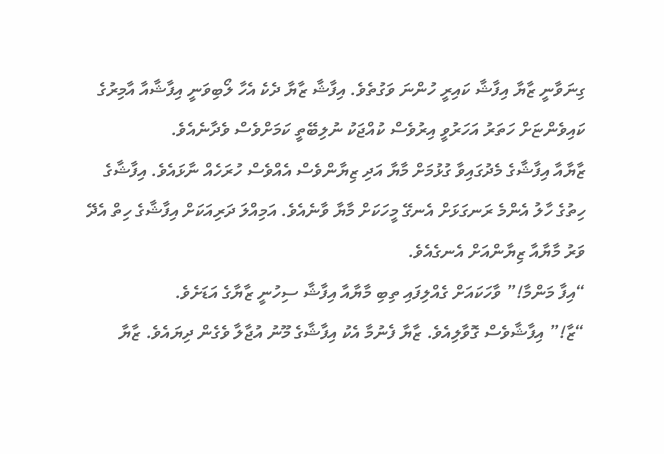ގިނަވާނީ ޒާޔާ އިފާޝާ ކައިރީ ހުންނަ ވަގުތެވެ. އިފާޝާ ޒާޔާ ދެކެ އެހާ ލޯބިވަނީ އިފާޝާއާ އާމިރުގެ ކައިވެންޏަށް ހަތަރު އަހަރުވީ އިރުވެސް ކުއްޖަކު ނުލިބޭތީ ކަމަށްވެސް ވެދާނެއެވެ.
ޒާޔާއާ އިފާޝާގެ މެދުގައިވާ ގުޅުމަށް މާޔާ އަދި ޒިޔާންވެސް އެއްވެސް ހުރަހެއް ނާޅައެވެ. އިފާޝާގެ ހިތުގެ ހާލު އެންމެ ރަނގަޅަށް އެނގޭ މީހަކަށް މާޔާ ވާނެއެވެ. އަމިއްލަ ދަރިއަކަށް އިފާޝާގެ ހިތް އެދޭ ވަރު މާޔާއާ ޒިޔާންއަށް އެނގެއެވެ.
“އިފާ މަންމާ!” ވާހަކައަށް ގެއްލިފައި ތިބި މާޔާއާ އިފާޝާ ސިހުނީ ޒާޔާގެ އަޑަށެވެ.
“ޒާ!” އިފާޝާވެސް ގޮވާލިއެވެ. ޒާޔާ ފެނުމާ އެކު އިފާޝާގެ މޫނު އުޖާލާ ވެގެން ދިޔައެވެ. ޒާޔާ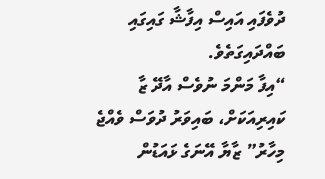ދުވެފައި އައިސް އިފާޝާ ގައިގައި ބައްދައިގަތެވެ.
“އިފާ މަންމަ ނުވެސް އާދޭ ޒާ ކައިރިއަކަށް، ބައިވަރު ދުވަސް ވެއްޖެ މިހާރު” ޒާޔާ އޭނަގެ ޅައަޑުން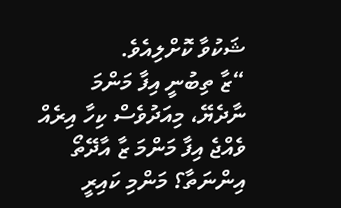ޝަކުވާ ކޮށްލިއެވެ.
“ޒާ ތިބުނީ އިފާ މަންމަ ނާދެޔޭ، މިއަދުވެސް ކިހާ އިރެއް ވެއްޖެ އިފާ މަންމަ ޒާ އާދޭތޯ އިންނަތާ؟ މަންމި ކައިރީ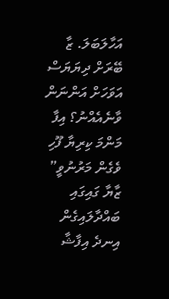އަހާލަބަލަ. ޒާ ބޭރަށް ދިޔަޔަސް އަވަހަށް އަންނަން ވާނެއެއްނު؟ އިފާ މަންމަ ކިރިޔާ ފޫހި ވެގެން މަރުނުވީ” ޒާޔާ ގައިގައި ބައްދާލައިގެން އިނދެ އިފާޝާ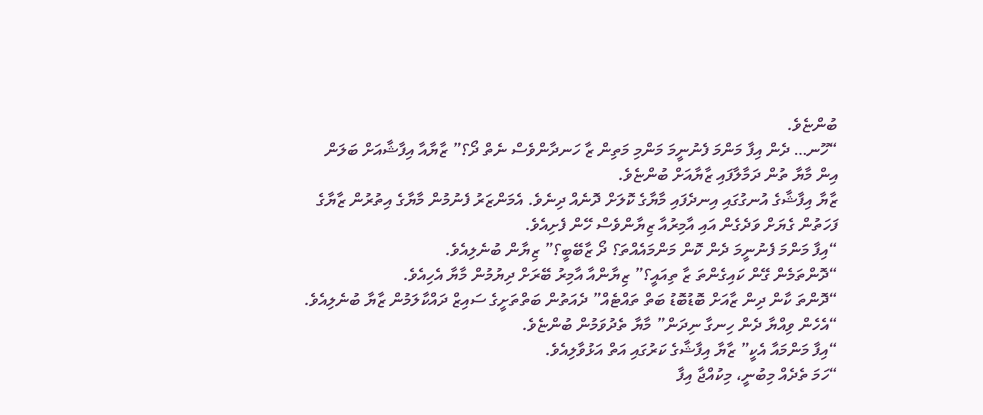ބުންޏެވެ.
“ހޫނ… ދެން އިފާ މަންމަ ފެނުނީމަ މަންމި މަތިން ޒާ ހަނދާންވެސް ނެތް ދޯ؟” ޒާޔާއާ އިފާޝާއަށް ބަލަން އިން މާޔާ ތުން ދަމާލާފައި ޒާޔާއަށް ބުންޏެވެ.
ޒާޔާ އިފާޝާގެ އުނގުގައި އިނދެފައި މާޔާގެ ކޮލަށް ދޮނެއް ދިނެވެ. އެމަންޒަރު ފެނުމުން މާޔާގެ އިތުރުން ޒާޔާގެ ފަހަތުން ގެޔަށް ވަދެގެން އައި އާމިރުއާ ޒިޔާންވެސް ހޭން ފެށިއެވެ.
“އިފާ މަންމަ ފެނުނީމަ ދެން ކޮން މަންމައެއްތަ؟ ދޯ ޒާބޭބީ؟” ޒިޔާން ބުނެލިއެވެ.
“ދޮންތަމެން ގޭން ކައިގެންތަ ޒާ ތިއައީ؟” ޒިޔާންއާ އާމިރު ބޭރަށް ދިޔުމުން މާޔާ އެހިއެވެ.
“ދޮންތަ ކާން ދިން ޒާއަށް ބޮޑުބޮޑު ބަތް ތައްޓެއް” ދެއަތުން ބަތްތަށީގެ ސައިޒް ދައްކާލަމުން ޒާޔާ ބުނެލިއެވެ.
“އެހެން ވިއްޔާ ދެން ހިނގާ ނިދަން” މާޔާ ތެދުވަމުން ބުންޏެވެ.
“އިފާ މަންމައާ އެކީ” ޒާޔާ އިފާޝާގެ ކަރުގައި އަތް އަޅުވާލިއެވެ.
“ހަމަ ތެދެއް މިބުނީ، މިކުއްޖާ އިފާ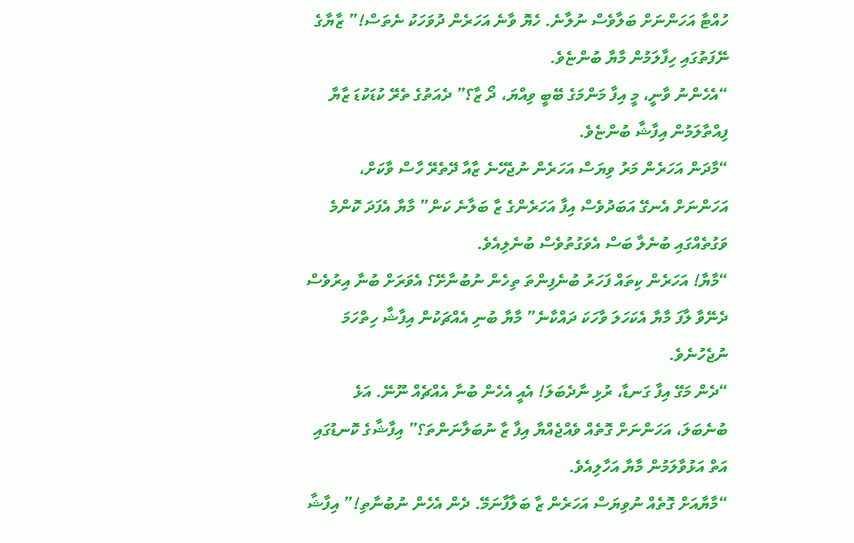ހުއްޓާ އަހަންނަށް ބަލާވެސް ނުލާނެ. ހެޔޮ ވާނެ އަހަރެން ދުވަހަކު ނެތަސް!” ޒާޔާގެ ނޭފަތުގައި ހިފާލަމުން މާޔާ ބުންޏެވެ.
“އެހެންނު ވާނީ، މީ އިފާ މަންމަގެ ބޭބީ ވިއްޔަ، ދޯ ޒާ؟” ދެއަތުގެ ތެރޭ ކުޑަކުޑަ ޒާޔާ ފިއްތާލަމުން އިފާޝާ ބުންޏެވެ.
“މާދަން އަހަރެން މަރު ވިޔަސް އަހަރެން ނުޖެހޭނެ ޒާއާ ދޭތެރޭ ހާސް ވާކަށް، އަހަންނަށް އެނގޭ އަބަދުވެސް އިފާ އަހަރެންގެ ޒާ ބަލާނެ ކަން” މާޔާ އެފަދަ ކޮންމެ ވަގުތެއްގައި ބުނެލާ ބަސް އެވަގުތުވެސް ބުނެލިއެވެ.
“މާޔާ! އަހަރެން ކިތައް ފަހަރު ބުނެފިންތަ ތިހެން ނުބުނާށޭ؟ އެވަރަށް ބުނާ އިރުވެސް ދެނޭވާ ލާފަ މާޔާ އެކަހަލަ ވާހަކަ ދައްކާނެ” މާޔާ ބުނި އެއްޗަކުން އިފާޝާ ހިތްހަމަ ނުޖެހުނެވެ.
“ދެން މަގޭ އިފާ ގަނޑާ، ރުޅި ނާދެބަލަ! އެއީ އެހެން ބުނާ އެއްޗެއް ނޫނޭ. އަޅެ ބުނެބަލަ، އަހަންނަށް ގޮތެއް ވެއްޖެއްޔާ އިފާ ޒާ ނުބަލާނަންތަ؟” އިފާޝާގެ ކޮނޑުގައި އަތް އަޅުވާލަމުން މާޔާ އަހާލިއެވެ.
“މާޔާއަށް ގޮތެއް ނުވިޔަސް އަހަރެން ޒާ ބަލާފާނަމޭ. ދެން އެހެން ނުބުނާތި!” އިފާޝާ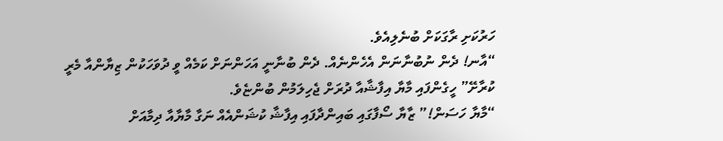ހަރުކަށި ރާގަކަށް ބުނެލިއެވެ.
“އާނ! ދެން ނުބުނާނަން އެހެންނެއް. ދެން ބުނާނީ އަހަންނަށް ކަމެއް ވީ ދުވަހަކުން ޒިޔާންއާ މެރީ ކުރާށޭ” ހީގެންފައި މާޔާ އިފާޝާއާ ދުރަށް ޖެހިލަމުން ބުންޏެވެ.
“މާޔާ ހަސަން!” ޒާޔާ ސޯފާގައި ބައިންދާފައި އިފާޝާ ކުޝަންއެއް ނަގާ މާޔާއާ ދިމާއަށް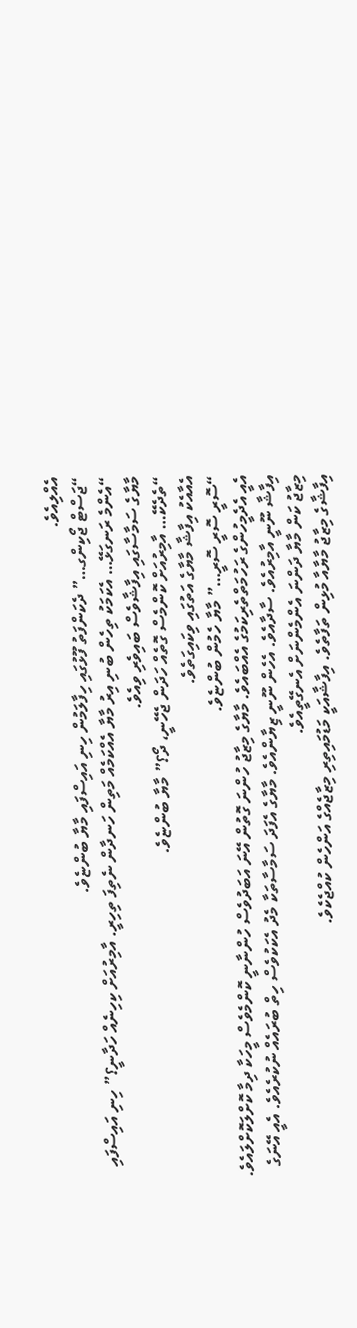އެއްލިއެވެ.
“ޖަސްޓް ޖޯކިންގ…” ދެކަންފަތު ފޫޅުގައި ހިފާލަމުން ހިނި އައިސްފައި މާޔާ ބުންޏެވެ.
“އެންމެ ރަނގަޅޭ… އެކަމަކު ތިހެން ބުނި އިރު މާޔާ އެއްކަމެއް މަތިން ހަނދާން ނެތިފަ ތިހިރީ. އާމިރުއަށް ކިހިނެއް ހަދާނީ؟” ހިނި އައިސްފައި މާޔާގެ ސަމާސާގައި އިފާޝާވެސް ބައިވެރި ވިއެވެ.
“ތެދެކޭ… އާމިރުއަށް ކޮންމެސް ގޮތެއް ހަދަން ޖެހޭނީ، ދޯ؟” މާޔާ ބުންޏެވެ.
އެއާއެކު އިފާޝާ މާޔާގެ އަތުގައި ވިކައިގަތެވެ.
“ސޮރީ ސޮރީ ސޮރީ…” މާޔާ ހެމުން ބުންޏެވެ.
އެއީ އެދެމީހުންގެ ރަހުމަތްތެރިކަމުގެ އެއްބައެވެ. މާޔާގެ މިޒާޖު ހުންނަ ގޮތުން އޭނަ އަބަދުވެސް ހުންނާނީ ކޮންމެވެސް މީހަކާ ދިމާ ކޮށްލަކޮށްލައެވެ. އިފާޝާ ނޫނީ އާމިރުއެވެ. ސާދާއެވެ. އެހެން ނޫނީ ޒިޔާންއެވެ. މާޔާގެ އެފަދަ ސަމާސާތަކާ މެދު އެކަކުވެސް ހިތް ބުރައެއް ނުކުރެއެވެ. އެއީ އޭނަގެ މިޒާޖު ކަން މާޔާ ދަންނަ އެންމެންނަށް އެނގޭތީއެވެ.
އިފާޝާގެ މިޒާޖު މާޔާއާ މުޅިން ތަފާތެވެ. އިފާޝާއަކީ މަޑުމައިތިރި މިޒާޖެއްގެ އަންހެން ކުއްޖެކެވެ.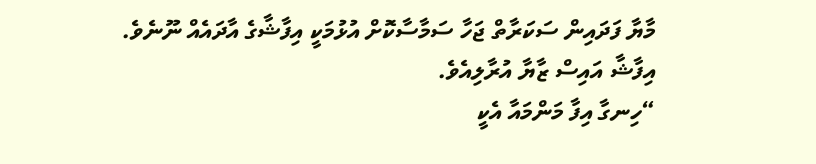މާޔާ ފަދައިން ސަކަރާތް ޖަހާ ސަމާސާކޮށް އުޅުމަކީ އިފާޝާގެ އާދައެއް ނޫނެވެ.
އިފާޝާ އައިސް ޒާޔާ އުރާލިއެވެ.
“ހިނގާ އިފާ މަންމައާ އެކީ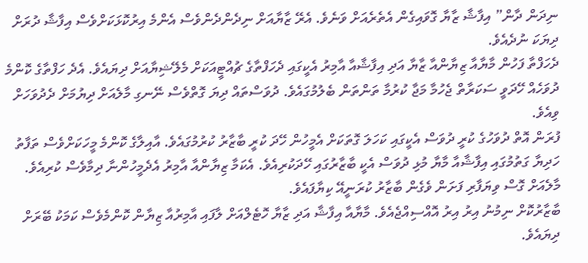ނިދަން ދާން” އިފާޝާ ޒާޔާ ގޮވައިގެން އެތެރެއަށް ވަނެވެ. އެރޭ ޒާޔާއަށް ނިދެންދެންވެސް އެންމެ އިރުކޮޅަކަށްވެސް އިފާޝާ ދުރަށް ދިޔަކަ ނުދެއެވެ.
ދެހަފްތާ ފަހުން މާޔާއާ ޒިޔާންއާ ޒާޔާ އަދި އިފާޝާއާ އާމިރު އެކީގައި ދެހަފްތާގެ ޗުއްޓީއަކަށް މެލޭޝިޔާއަށް ދިޔައެވެ. އެދެ ހަފްތާގެ ކޮންމެ ދުވަހެއް ހޭދަވީ ސަކަރާތް ޖެހުމާ މަޖާ ކުރުމާ ތަންތަން ބެލުމުގައެވެ. ދުވަސްތައް ދިޔަ ގޮތްވެސް ނޭނގި މާލެއަށް ދިޔުމަށް ދެދުވަހަށް ވިއެވެ.
ފުރަން އޮތް ދުވަހުގެ ކުރީ ދުވަސް އެކީގައި ކަހަލަ ގޮތަކަށް އެމީހުން ހޭދަ ކުރީ ބާޒާރު ކުރުމުގައެވެ. އާއިލާގެ ކޮންމެ މީހަކަށްވެސް ތަފާތު ހަދިޔާ ގަތުމުގައި އިފާޝާއާ މާޔާ މުޅި ދުވަސް އެކީ ބާޒާރުގައި ހޭދަކުރިއެވެ. އެކަމާ ޒިޔާންއާ އާމިރު އެދެމީހުންނާ ދިމާވެސް ކުރިއެވެ. މާލެއަށް ގޮސް ވިޔަފާރި ފަށަން ވެގެން ބާޒާރު ކުރަނީއޭ ކިޔާފައެވެ.
ބާޒާރުކޮށް ނިމުނު އިރު އިރު އޮއްސިއްޖެއެވެ. މާޔާއާ އިފާޝާ އަދި ޒާޔާ ހޮޓެލްއަށް ލާފައި އާމިރުއާ ޒިޔާން ކޮންމެވެސް ކަމަކު ބޭރަށް ދިޔައެވެ.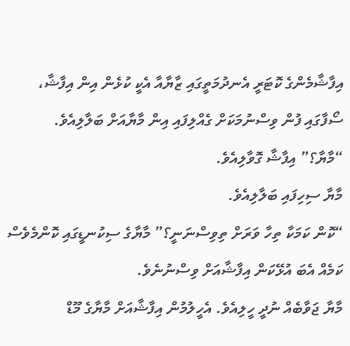އިފާޝާމެންގެ ކޮޓަރީ އެނދުމަތީގައި ޒާޔާއާ އެކީ ކުޅެން އިން އިފާޝާ، ސޯފާގައި ފުން ވިސްނުމަކަށް ގެއްލިފައި އިން މާޔާއަށް ބަލާލިއެވެ.
“މާޔާ؟” އިފާޝާ ގޮވާލިއެވެ.
މާޔާ ސިހިފައި ބަލާލިއެވެ.
“ކޮން ކަމަކާ ތިހާ ވަރަށް ތިވިސްނަނީ؟” މާޔާގެ ސިކުނޑީގައި ކޮންމެވެސް ކަމެއް އެބަ އުޅޭކަން އިފާޝާއަށް ވިސްނުނެވެ.
މާޔާ ޖަވާބެއް ނުދީ ހީލިއެވެ. އެހީލުމުން އިފާޝާއަށް މާޔާގެ މޫޑް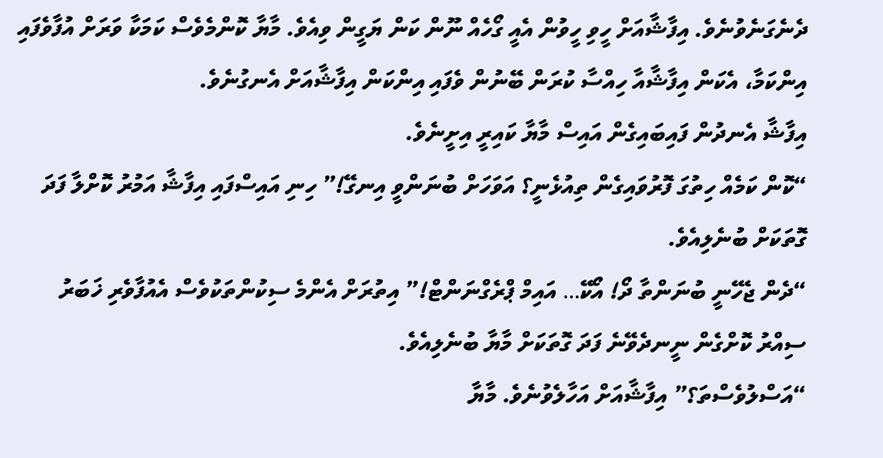ދެނެގަނެވުނެވެ. އިފާޝާއަށް ހީވި ހީވުން އެއީ ގޯހެއް ނޫން ކަން ޔަގީން ވިއެވެ. މާޔާ ކޮންމެވެސް ކަމަކާ ވަރަށް އުފާވެފައި އިންކަމާ، އެކަން އިފާޝާއާ ހިއްސާ ކުރަން ބޭނުން ވެފައި އިންކަން އިފާޝާއަށް އެނގުނެވެ.
އިފާޝާ އެނދުން ފައިބައިގެން އައިސް މާޔާ ކައިރީ އިށީނެވެ.
“ކޮން ކަމެއް ހިތުގަ ފޮރުވައިގެން ތިއުޅެނީ؟ އަވަހަށް ބުނަންވީ އިނގޭ!” ހިނި އައިސްފައި އިފާޝާ އަމުރު ކޮށްލާ ފަދަ ގޮތަކަށް ބުނެލިއެވެ.
“ދެން ޖެހޭނީ ބުނަންތާ ދޯ! އޯކޭ… އައިމް ޕްރެގްނަންޓް!” އިތުރަށް އެންމެ ސިކުންތަކުވެސް އެއުފާވެރި ޚަބަރު ސިއްރު ކޮށްގެން ނީނދެވޭނެ ފަދަ ގޮތަކަށް މާޔާ ބުނެލިއެވެ.
“އަސްލުވެސްތަ؟” އިފާޝާއަށް އަހާލެވުނެވެ. މާޔާ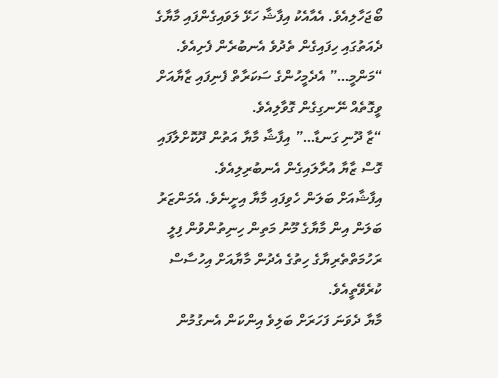ބޯޖަހާލިއެވެ. އެއާއެކު އިފާޝާ ހަޅޭ ލަވައިގެންފައި މާޔާގެ ދެއަތުގައި ހިފައިގެން ތެދުވެ އެނބުރެން ފެށިއެވެ.
“މަންމީ…” އެދެމީހުންގެ ސަކަރާތް ފެނިފައި ޒާޔާއަށް ވީގޮތެއް ނޭނގިގެން ގޮވާލިއެވެ.
“ޒާ ދޫނި ގަނޑާ…” އިފާޝާ މާޔާ އަތުން ދޫކޮށްލާފައި ގޮސް ޒާޔާ އުރާލައިގެން އެނބުރިލިއެވެ.
އިފާޝާއަށް ބަލަން ހެވިފައި މާޔާ އިށީނެވެ. އެމަންޒަރު ބަލަން އިން މާޔާގެ މޫނު މަތިން ހިނިތުންވުން ފިލީ ރަހުމަތްތެރިޔާގެ ހިތުގެ އެދުން މާޔާއަށް އިހުސާސް ކުރެވޭތީއެވެ.
މާޔާ ދެވަނަ ފަހަރަށް ބަލިވެ އިންކަން އެނގުމުން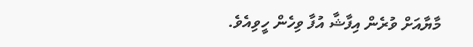މާޔާއަށް ވުރެން އިފާޝާ އުފާ ވިހެން ހީވިއެވެ.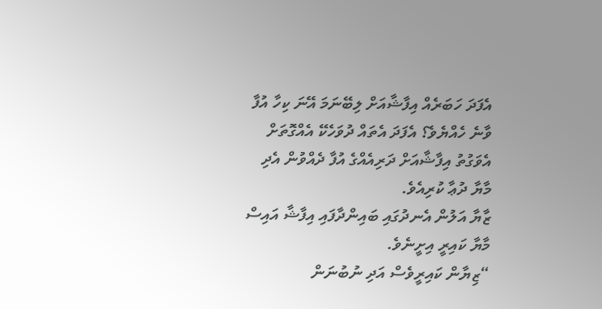އެފަދަ ހަބަރެއް އިފާޝާއަށް ލިބޭނަމަ އޭނަ ކިހާ އުފާ ވާނެ ހެއްޔެވެ؟ އެފަދަ އެތައް ދުވަހެކޭ އެއްގޮތަށް އެވަގުތު އިފާޝާއަށް ދަރިއެއްގެ އުފާ ދެއްވުން އެދި މާޔާ ދުޢާ ކުރިއެވެ.
ޒާޔާ އަލުން އެނދުގައި ބައިންދާފައި އިފާޝާ އައިސް މާޔާ ކައިރީ އިށީނެވެ.
“ޒިޔާން ކައިރީވެސް އަދި ނުބުނަން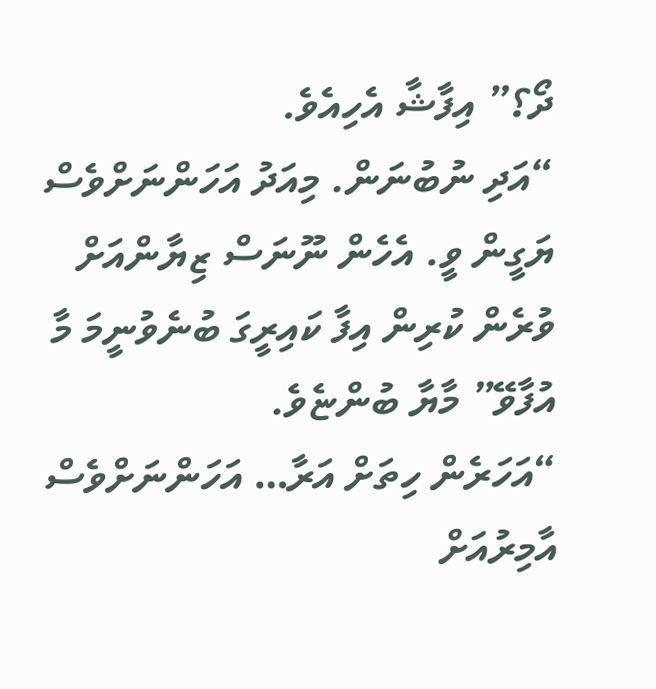ދޯ؟” އިފާޝާ އެހިއެވެ.
“އަދި ނުބުނަން. މިއަދު އަހަންނަށްވެސް ޔަގީން ވީ. އެހެން ނޫނަސް ޒިޔާންއަށް ވުރެން ކުރިން އިފާ ކައިރީގަ ބުނެވުނީމަ މާ އުފާވޭ” މާޔާ ބުންޏެވެ.
“އަހަރެން ހިތަށް އަރާ… އަހަންނަށްވެސް އާމިރުއަށް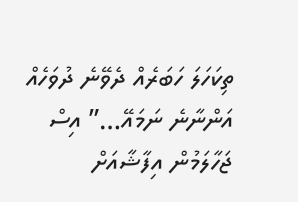ތިކަހަލަ ހަބަރެއް ދެވޭނެ ދުވަހެއް އަންނާނެ ނަމައޭ…” އިސް ޖަހާލަމުން އިފާޝާއަށް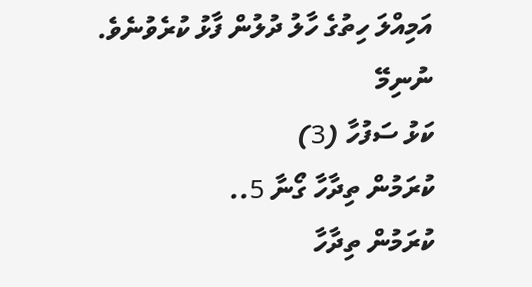އަމިއްލަ ހިތުގެ ހާލު ދުލުން ފާޅު ކުރެވުނެވެ.
ނުނިމޭ
ކަޅު ސަފުހާ (3)
ކުރަމުން ތިދާހާ ގޯނާ 5..
ކުރަމުން ތިދާހާ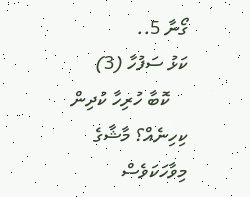ގޯނާ 5..
ކަޅު ސަފުހާ (3)
    ކޮބާ ހުރިހާ ކުދިން ކިހިނެއް؟ މާޝާގެ މިވާހަކަވެސް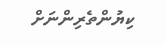ކިޔުންތެރިންނަށް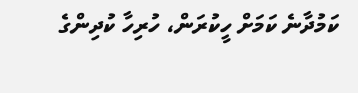ކަމުދާނެ ކަމަށް ހީކުރަން، ހުރިހާ ކުދިންގެ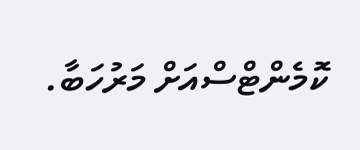ކޮމެންޓްސްއަށް މަރުހަބާ.